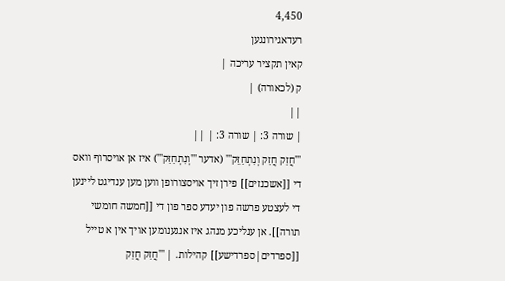4,450
רעדאגירונגען
קאין תקציר עריכה |
ק (לכאורה) |
||
| שורה 3: | שורה 3: | ||
'''חֲזַק חֲזַק וְנִתְחַזֵּק''' (אדער '''וְנִתְחַזַּק''') איז אן אויסרוף וואס די [[אשכנזים]] פירן זיך אויסצורופן ווען מען ענדיגט ליינען די לעצטע פרשה פון יעדע ספר פון די [[חמשה חומשי תורה]]. אן ענליכע מנהג איז אנגענומען אויך אין א טייל [[ספרדים|ספרדישע]] קהילות. | '''חֲזַק חֲזַק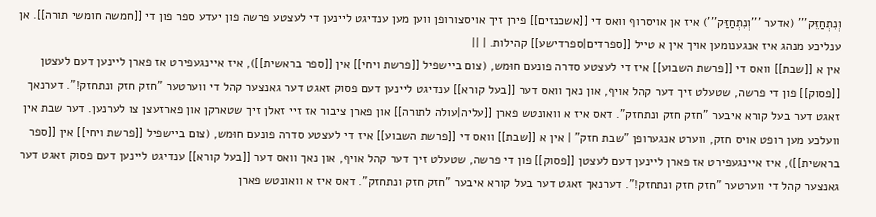וְנִתְחַזֵּק''' (אדער '''וְנִתְחַזַּק''') איז אן אויסרוף וואס די [[אשכנזים]] פירן זיך אויסצורופן ווען מען ענדיגט ליינען די לעצטע פרשה פון יעדע ספר פון די [[חמשה חומשי תורה]]. אן ענליכע מנהג איז אנגענומען אויך אין א טייל [[ספרדים|ספרדישע]] קהילות. | ||
אין א [[שבת]] וואס די [[פרשת השבוע]] איז די לעצטע סדרה פונעם חוּמש, (צום ביישפיל [[פרשת ויחי]] אין [[ספר בראשית]]), איז איינגעפירט אז פארן ליינען דעם לעצטן [[פסוק]] פון די פרשה, שטעלט זיך דער קהל אויף, און נאך וואס דער [[בעל קורא]] ענדיגט ליינען דעם פסוק זאגט דער גאנצער קהל די ווערטער "חזק חזק ונתחזק!". דערנאך זאגט דער בעל קורא איבער "חזק חזק ונתחזק". דאס איז א וואונטש פארן [[עליה|עולה לתורה]] און פארן ציבור אז זיי זאלן זיך שטארקן און פארזעצן צו לערנען. דער שבת אין וועלכע מען רופט אויס חזק, ווערט אנגערופן "שבת חזק" | אין א [[שבת]] וואס די [[פרשת השבוע]] איז די לעצטע סדרה פונעם חוּמש, (צום ביישפיל [[פרשת ויחי]] אין [[ספר בראשית]]), איז איינגעפירט אז פארן ליינען דעם לעצטן [[פסוק]] פון די פרשה, שטעלט זיך דער קהל אויף, און נאך וואס דער [[בעל קורא]] ענדיגט ליינען דעם פסוק זאגט דער גאנצער קהל די ווערטער "חזק חזק ונתחזק!". דערנאך זאגט דער בעל קורא איבער "חזק חזק ונתחזק". דאס איז א וואונטש פארן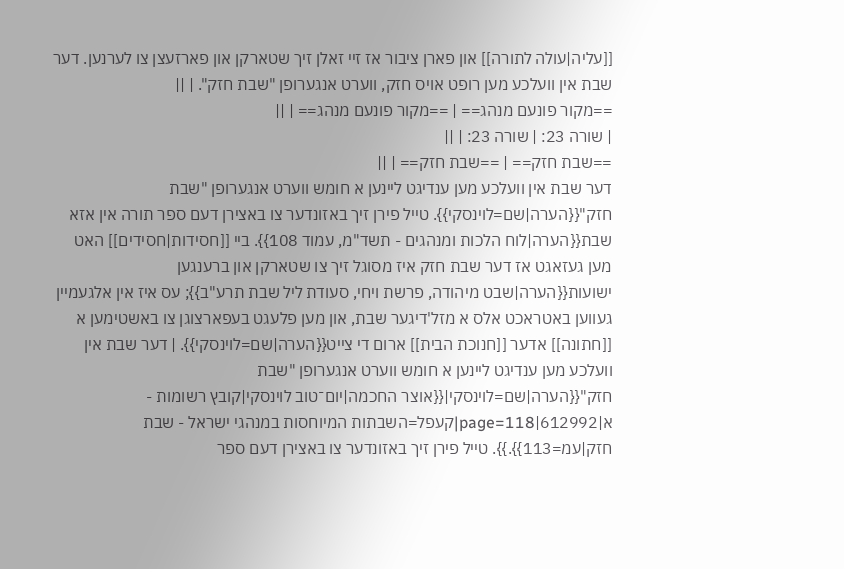[[עליה|עולה לתורה]] און פארן ציבור אז זיי זאלן זיך שטארקן און פארזעצן צו לערנען. דער שבת אין וועלכע מען רופט אויס חזק, ווערט אנגערופן "שבת חזק". | ||
==מקור פונעם מנהג== | ==מקור פונעם מנהג== | ||
| שורה 23: | שורה 23: | ||
==שבת חזק== | ==שבת חזק== | ||
דער שבת אין וועלכע מען ענדיגט ליינען א חומש ווערט אנגערופן "שבת חזק"{{הערה|שם=לוינסקי}}. טייל פירן זיך באזונדער צו באצירן דעם ספר תורה אין אזא שבת{{הערה|לוח הלכות ומנהגים - תשד"מ, עמוד 108}}. ביי [[חסידות|חסידים]] האט מען געזאגט אז דער שבת חזק איז מסוגל זיך צו שטארקן און ברענגען ישועות{{הערה|שבט מיהודה, פרשת ויחי, סעודת ליל שבת תרע"ב}}; עס איז אין אלגעמיין געווען באטראכט אלס א מזל'דיגער שבת, און מען פלעגט בעפארצוגן צו באשטימען א [[חתונה]] אדער [[חנוכת הבית]] ארום די צייט{{הערה|שם=לוינסקי}}. | דער שבת אין וועלכע מען ענדיגט ליינען א חומש ווערט אנגערופן "שבת חזק"{{הערה|שם=לוינסקי|{{אוצר החכמה|יום־טוב לוינסקי|קובץ רשומות - א|612992|page=118|קעפל=השבתות המיוחסות במנהגי ישראל - שבת חזק|עמ=113}}.}}. טייל פירן זיך באזונדער צו באצירן דעם ספר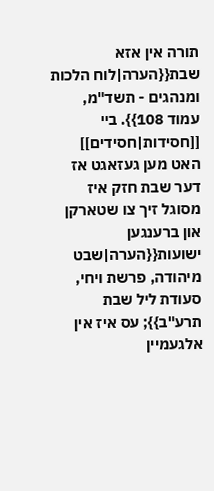תורה אין אזא שבת{{הערה|לוח הלכות ומנהגים - תשד"מ, עמוד 108}}. ביי [[חסידות|חסידים]] האט מען געזאגט אז דער שבת חזק איז מסוגל זיך צו שטארקן און ברענגען ישועות{{הערה|שבט מיהודה, פרשת ויחי, סעודת ליל שבת תרע"ב}}; עס איז אין אלגעמיין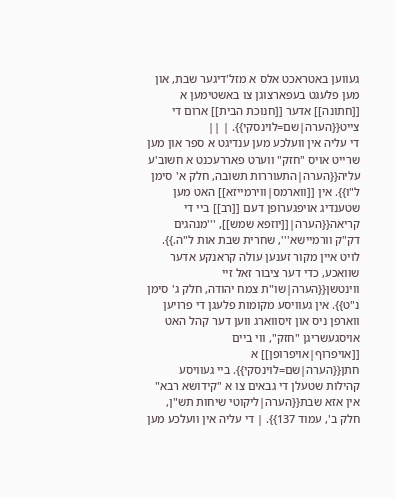געווען באטראכט אלס א מזל'דיגער שבת, און מען פלעגט בעפארצוגן צו באשטימען א [[חתונה]] אדער [[חנוכת הבית]] ארום די צייט{{הערה|שם=לוינסקי}}. | ||
די עליה אין וועלכע מען ענדיגט א ספר און מען שרייט אויס "חזק" ווערט פאררעכנט א חשוב'ע עליה{{הערה|התעוררות תשובה, חלק א' סימן ל"ו}}. אין [[ווארמס|ווירמייזא]] האט מען שטענדיג אויפגערופן דעם [[רב]] ביי די קריאה{{הערה|[[יוזפא שמש]], '''מנהגים דק"ק וורמיישא''', שחרית שבת אות ל"ה.}}. לויט איין מקור זענען עולה קראנקע אדער שוואכע, כדי דער ציבור זאל זיי ווינטשן{{הערה|שו"ת צמח יהודה, חלק ג' סימן נ"ט}}. אין געוויסע מקומות פלעגן די פרויען ווארפן ניס און זיסווארג ווען דער קהל האט אויסגעשריגן "חזק", ווי ביים [[אויפרוף|אויפרופן]] א חתן{{הערה|שם=לוינסקי}}. ביי געוויסע קהילות שטעלן די גבאים צו א "קידושא רבא" אין אזא שבת{{הערה|ליקוטי שיחות תש"ן, חלק ב', עמוד 137}}. | די עליה אין וועלכע מען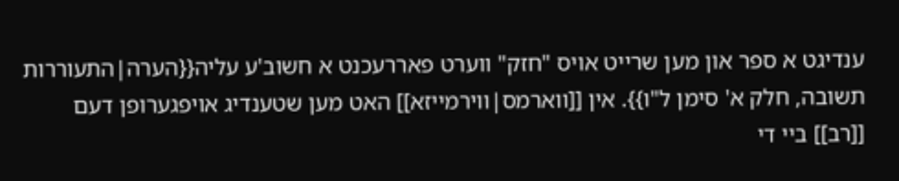ענדיגט א ספר און מען שרייט אויס "חזק" ווערט פאררעכנט א חשוב'ע עליה{{הערה|התעוררות תשובה, חלק א' סימן ל"ו}}. אין [[ווארמס|ווירמייזא]] האט מען שטענדיג אויפגערופן דעם [[רב]] ביי די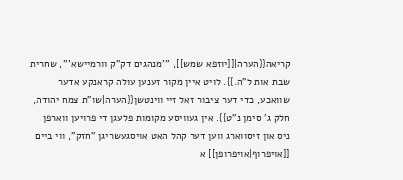קריאה{{הערה|[[יוזפא שמש]], '''מנהגים דק"ק וורמיישא''', שחרית שבת אות ל"ה.}}. לויט איין מקור זענען עולה קראנקע אדער שוואכע, כדי דער ציבור זאל זיי ווינטשן{{הערה|שו"ת צמח יהודה, חלק ג' סימן נ"ט}}. אין געוויסע מקומות פלעגן די פרויען ווארפן ניס און זיסווארג ווען דער קהל האט אויסגעשריגן "חזק", ווי ביים [[אויפרוף|אויפרופן]] א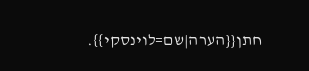חתן{{הערה|שם=לוינסקי}}.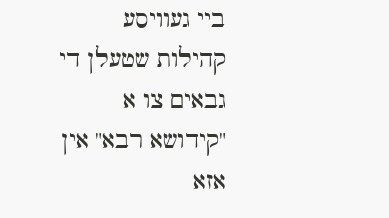ביי געוויסע קהילות שטעלן די גבאים צו א "קידושא רבא" אין אזא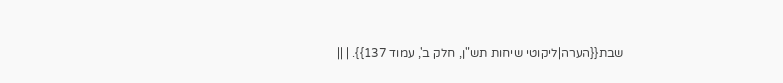שבת{{הערה|ליקוטי שיחות תש"ן, חלק ב', עמוד 137}}. | ||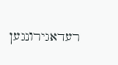רעדאגירונגען